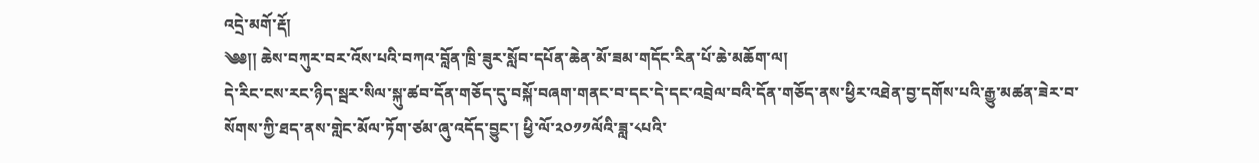འདྲེ་མགོ་རྡོ།
༄༅།། ཆེས་བཀུར་བར་འོས་པའི་བཀའ་བློན་ཁྲི་ཟུར་སློབ་དཔོན་ཆེན་མོ་ཟམ་གདོང་རིན་པོ་ཆེ་མཆོག་ལ།
དེ་རིང་ངས་རང་ཉིད་སྦར་སིལ་སྐུ་ཚབ་དོན་གཅོད་དུ་བསྐོ་བཞག་གནང་བ་དང་དེ་དང་འབྲེལ་བའི་དོན་གཅོད་ནས་ཕྱིར་འཐེན་བྱ་དགོས་པའི་རྒྱུ་མཚན་ཟེར་བ་སོགས་ཀྱི་ཐད་ནས་གླེང་མོལ་ཏོག་ཙམ་ཞུ་འདོད་བྱུང་། ཕྱི་ལོ་༢༠༡༡ལོའི་ཟླ་༨པའི་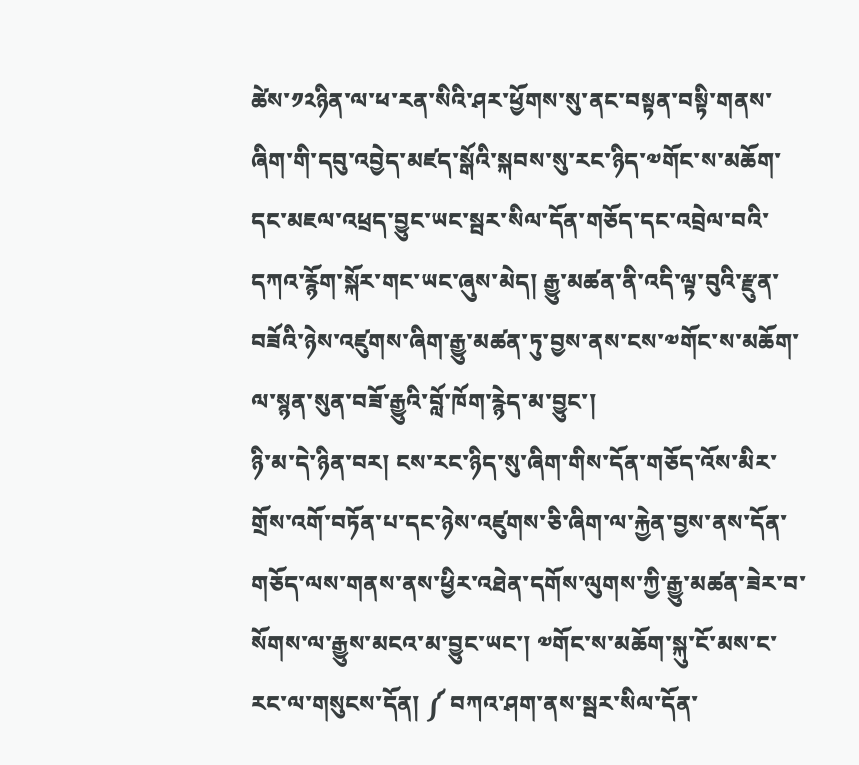ཚེས་༡༢ཉིན་ལ་ཕ་རན་སིའི་ཤར་ཕྱོགས་སུ་ནང་བསྟན་བསྟི་གནས་ཞིག་གི་དབུ་འབྱེད་མཛད་སྒོའི་སྐབས་སུ་རང་ཉིད་༧གོང་ས་མཆོག་དང་མཇལ་འཕྲད་བྱུང་ཡང་སྦར་སིལ་དོན་གཅོད་དང་འབྲེལ་བའི་དཀའ་རྙོག་སྐོར་གང་ཡང་ཞུས་མེད། རྒྱུ་མཚན་ནི་འདི་ལྟ་བུའི་རྫུན་བཟོའི་ཉེས་འཛུགས་ཞིག་རྒྱུ་མཚན་ཏུ་བྱས་ནས་ངས་༧གོང་ས་མཆོག་ལ་སྙན་སུན་བཟོ་རྒྱུའི་བློ་ཁོག་རྙེད་མ་བྱུང་།
ཉི་མ་དེ་ཉིན་བར། ངས་རང་ཉིད་སུ་ཞིག་གིས་དོན་གཅོད་འོས་མིར་གྲོས་འགོ་བཏོན་པ་དང་ཉེས་འཛུགས་ཅི་ཞིག་ལ་རྐྱེན་བྱས་ནས་དོན་གཅོད་ལས་གནས་ནས་ཕྱིར་འཐེན་དགོས་ལུགས་ཀྱི་རྒྱུ་མཚན་ཟེར་བ་སོགས་ལ་རྒྱུས་མངའ་མ་བྱུང་ཡང་། ༧གོང་ས་མཆོག་སྐུ་ངོ་མས་ང་རང་ལ་གསུངས་དོན། ༼ བཀའ་ཤག་ནས་སྦར་སིལ་དོན་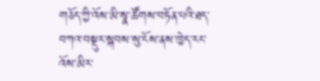གཅོད་ཀྱི་འོས་མི་སྣ་ཚོགས་བཏོན་པའི་ཐད་བཀའ་བསྡུར་སྐབས་སུ་ངོས་ནས་ཁྱེད་རང་འོས་མིར་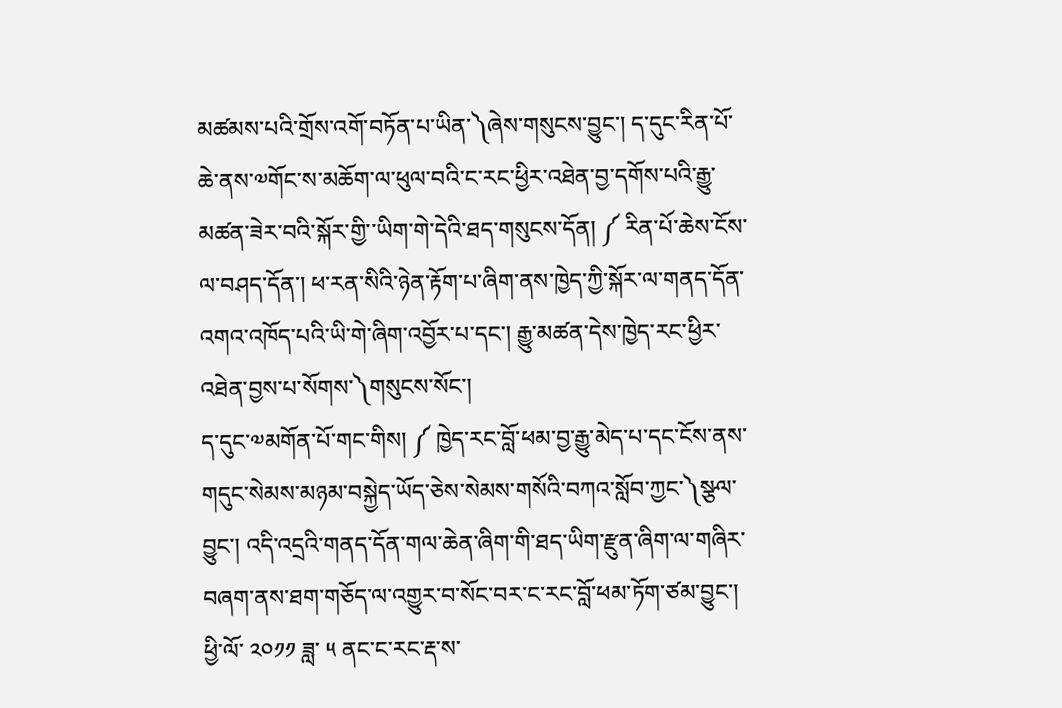མཚམས་པའི་གྲོས་འགོ་བཏོན་པ་ཡིན་༽ཞེས་གསུངས་བྱུང་། ད་དུང་རིན་པོ་ཆེ་ནས་༧གོང་ས་མཆོག་ལ་ཕུལ་བའི་ང་རང་ཕྱིར་འཐེན་བྱ་དགོས་པའི་རྒྱུ་མཚན་ཟེར་བའི་སྐོར་གྱི་་ཡིག་གེ་དེའི་ཐད་གསུངས་དོན། ༼ རིན་པོ་ཆེས་ངོས་ལ་བཤད་དོན་། ཕ་རན་སིའི་ཉེན་རྟོག་པ་ཞིག་ནས་ཁྱེད་ཀྱི་སྐོར་ལ་གནད་དོན་འགའ་འཁོད་པའི་ཡི་གེ་ཞིག་འབྱོར་པ་དང་། རྒྱུ་མཚན་དེས་ཁྱེད་རང་ཕྱིར་འཐེན་བྱས་པ་སོགས་༽གསུངས་སོང་།
ད་དུང་༧མགོན་པོ་གང་གིས། ༼ ཁྱེད་རང་བློ་ཕམ་བྱ་རྒྱུ་མེད་པ་དང་ངོས་ནས་གདུང་སེམས་མཉམ་བསྐྱེད་ཡོད་ཅེས་སེམས་གསོའི་བཀའ་སློབ་ཀྱང་༽སྩལ་བྱུང་། འདི་འདྲའི་གནད་དོན་གལ་ཆེན་ཞིག་གི་ཐད་ཡིག་རྫུན་ཞིག་ལ་གཞིར་བཞག་ནས་ཐག་གཅོད་ལ་འགྱུར་བ་སོང་བར་ང་རང་བློ་ཕམ་ཏོག་ཙམ་བྱུང་། ཕྱི་ལོ་ ༢༠༡༡ ཟླ་ ༥ ནང་ང་རང་རྡ་ས་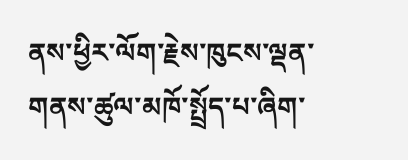ནས་ཕྱིར་ལོག་རྗེས་ཁུངས་ལྡན་གནས་ཚུལ་མཁོ་སྤྲོད་པ་ཞིག་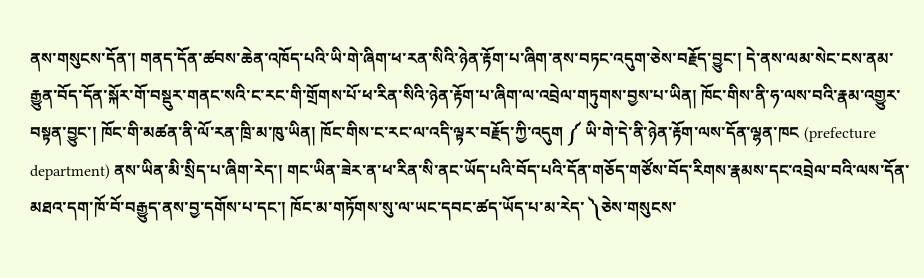ནས་གསུངས་དོན་། གནད་དོན་ཚབས་ཆེན་འཁོད་པའི་ཡི་གེ་ཞིག་ཕ་རན་སིའི་ཉེན་རྟོག་པ་ཞིག་ནས་བཏང་འདུག་ཅེས་བརྗོད་བྱུང་། དེ་ནས་ལམ་སེང་ངས་ནམ་རྒྱུན་བོད་དོན་སྐོར་གོ་བསྡུར་གནང་སའི་ང་རང་གི་གྲོགས་པོ་ཕ་རིན་སིའི་ཉེན་རྟོག་པ་ཞིག་ལ་འབྲེལ་གཏུགས་བྱས་པ་ཡིན། ཁོང་གིས་ནི་ཧ་ལས་བའི་རྣམ་འགྱུར་བསྟན་བྱུང་། ཁོང་གི་མཚན་ནི་ལོ་རན་ཁྲི་མ་ཁུ་ཡིན། ཁོང་གིས་ང་རང་ལ་འདི་ལྟར་བརྗོད་ཀྱི་འདུག ༼ ཡི་གེ་དེ་ནི་ཉེན་རྟོག་ལས་དོན་ལྷན་ཁང (prefecture department) ནས་ཡིན་མི་སྲིད་པ་ཞིག་རེད་། གང་ཡིན་ཟེར་ན་ཕ་རིན་སི་ནང་ཡོད་པའི་བོད་པའི་དོན་གཅོད་གཙོས་བོད་རིགས་རྣམས་དང་འབྲེལ་བའི་ལས་དོན་མཐའ་དག་ཁོ་བོ་བརྒྱུད་ནས་བྱ་དགོས་པ་དང་། ཁོང་མ་གཏོགས་སུ་ལ་ཡང་དབང་ཚད་ཡོད་པ་མ་རེད་ ༽ཅེས་གསུངས་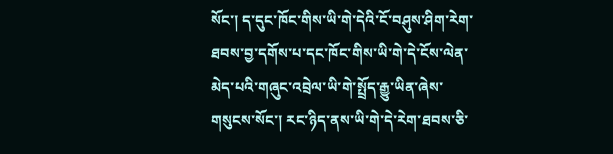སོང་། ད་དུང་ཁོང་གིས་ཡི་གེ་དེའི་ངོ་བཤུས་ཤིག་རེག་ཐབས་བྱ་དགོས་པ་དང་ཁོང་གིས་ཡི་གེ་དེ་ངོས་ལེན་མེད་པའི་གཞུང་འབྲེལ་ཡི་གེ་སྤྲོད་རྒྱུ་ཡིན་ཞེས་གསུངས་སོང་། རང་ཉིད་ནས་ཡི་གེ་དེ་རེག་ཐབས་ཅི་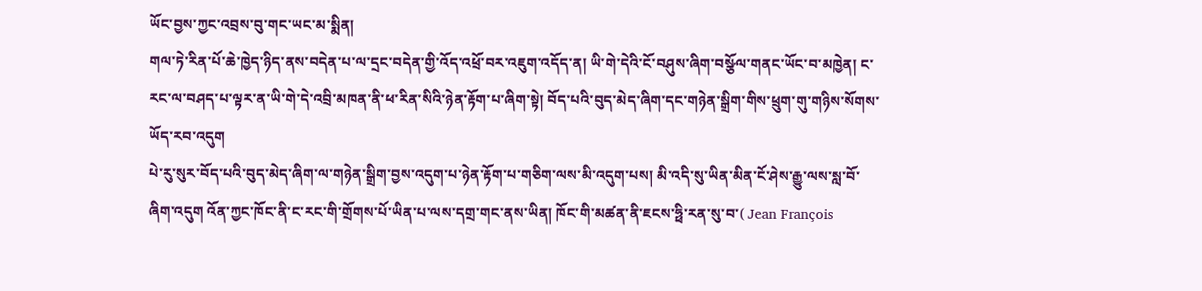ཡོང་བྱས་ཀྱང་འབྲས་བུ་གང་ཡང་མ་སྨིན།
གལ་ཏེ་རིན་པོ་ཆེ་ཁྱེད་ཉིད་ནས་བདེན་པ་ལ་དྲང་བདེན་གྱི་འོད་འཕྲོ་བར་འཇུག་འདོད་ན། ཡི་གེ་དེའི་ངོ་བཤུས་ཞིག་བསྩོལ་གནང་ཡོང་བ་མཁྱེན། ང་རང་ལ་བཤད་པ་ལྟར་ན་ཡི་གེ་དེ་འབྲི་མཁན་ནི་ཕ་རིན་སིའི་ཉེན་རྟོག་པ་ཞིག་སྟེ། བོད་པའི་བུད་མེད་ཞིག་དང་གཉེན་སྒྲིག་གིས་ཕྲུག་གུ་གཉིས་སོགས་ཡོད་རབ་འདུག
པེ་རུ་སུར་བོད་པའི་བུད་མེད་ཞིག་ལ་གཉེན་སྒྲིག་བྱས་འདུག་པ་ཉེན་རྟོག་པ་གཅིག་ལས་མི་འདུག་པས། མི་འདི་སུ་ཡིན་མིན་ངོ་ཤེས་རྒྱུ་ལས་སླ་བོ་ཞིག་འདུག འོན་ཀྱང་ཁོང་ནི་ང་རང་གི་གྲོགས་པོ་ཡིན་པ་ལས་དགྲ་གང་ནས་ཡིན། ཁོང་གི་མཚན་ནི་ཇངས་ཧྥི་རན་སུ་བ་( Jean François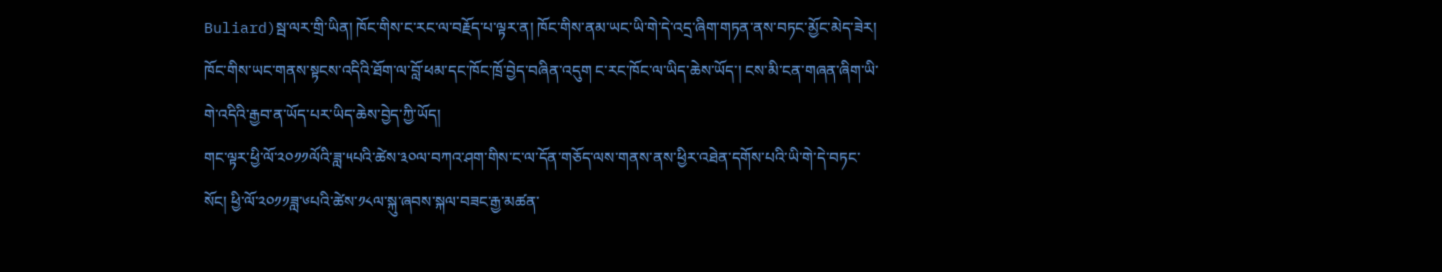Buliard)སྦ་ལར་གྲི་ཡིན། ཁོང་གིས་ང་རང་ལ་བརྗོད་པ་ལྟར་ན། ཁོང་གིས་ནམ་ཡང་ཡི་གེ་དེ་འདྲ་ཞིག་གཏན་ནས་བཏང་མྱོང་མེད་ཟེར། ཁོང་གིས་ཡང་གནས་སྟངས་འདིའི་ཐོག་ལ་བློ་ཕམ་དང་ཁོང་ཁྲོ་བྱེད་བཞིན་འདུག ང་རང་ཁོང་ལ་ཡིད་ཆེས་ཡོད་། ངས་མི་ངན་གཞན་ཞིག་ཡི་གེ་འདིའི་རྒྱབ་ན་ཡོད་པར་ཡིད་ཆེས་བྱེད་ཀྱི་ཡོད།
གང་ལྟར་ཕྱི་ལོ་༢༠༡༡ལོའི་ཟླ་༥པའི་ཚེས་༣༠ལ་བཀའ་ཤག་གིས་ང་ལ་དོན་གཅོད་ལས་གནས་ནས་ཕྱིར་འཐེན་དགོས་པའི་ཡི་གེ་དེ་བཏང་སོང། ཕྱི་ལོ་༢༠༡༡ཟླ་༦པའི་ཚེས་༡༨ལ་སྐུ་ཞབས་སྐལ་བཟང་རྒྱ་མཚན་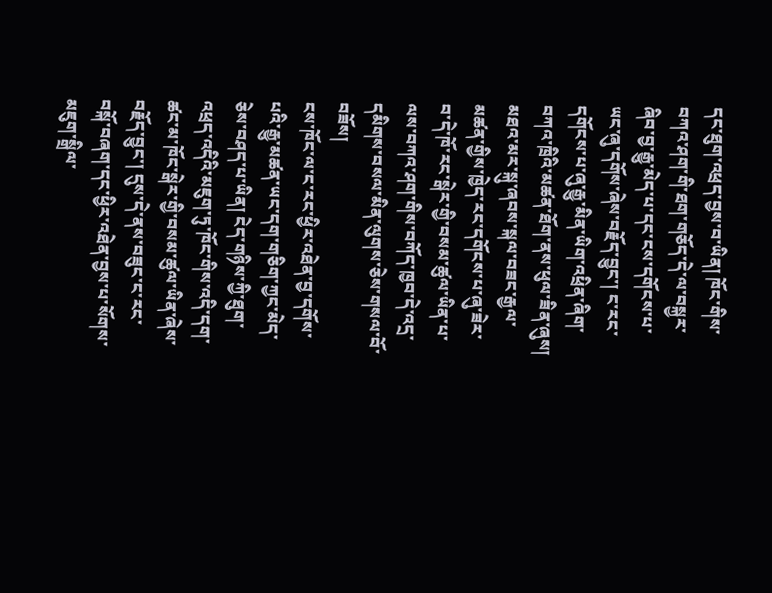དང་ཐུག་འཕྲད་བྱས་བ་ཡིན། ཁོང་གིས་བཀའ་ཤག་གི་ཐག་གཅོད་དེ་ལ་བསྐྱར་ཞིབ་བྱ་རྒྱུ་མེད་པ་དང་ངས་དགོངས་པ་ཡང་ཞུ་དགོས་ཞེས་བརྗོད་བྱུང་། ང་རང་དགོངས་པ་ཞུ་རྒྱུ་མིན་ཡིག་འཕྲིན་ཞིག་བཀའ་ཁྲིའི་མཚན་ཐོག་ནས་ཕུལ་ཟིན་ཞུས། མཐའ་མར་སྐུ་ཞབས་སྐལ་བཟང་རྒྱལ་མཚན་གྱིས་ཁྱེད་རང་དགོངས་པ་ཞུ་ཟེར་བ་དེ་ཁོ་རང་སྒེར་གྱི་བསམ་ཚུལ་ཡིན་པ་ལས་བཀའ་ཤག་གིས་བཀོད་ཁྱབ་དེ་འདྲ་དམིགས་བསལ་མིན་ལུགས་ཅེས་གསལ་བོ་བཟོས།
ངས་ཁོང་ལ་ང་རང་ཕྱིར་འཐེན་བྱ་དགོས་པའི་རྒྱུ་མཚན་ཡང་དག་གཅིག་ཀྱང་མེད་ཅེས་བཤད་པ་ཡིན། ངེད་གཉིས་ཀྱི་ཐུག་འཕྲད་འདིའི་མཇུག་ཏུ་ཁོང་གིས་འདི་དག་ཚང་མ་ཁོང་སྒེར་གྱི་བསམ་ཚུལ་ཡིན་ཞེས་བརྗོད་བྱུང་། དུས་དེ་ནས་བཟུང་ང་རང་བསྐོ་བཞག་དང་ཕྱིར་འཐེན་བྱས་པ་སོགས་མཇུག་སྒྲིལ་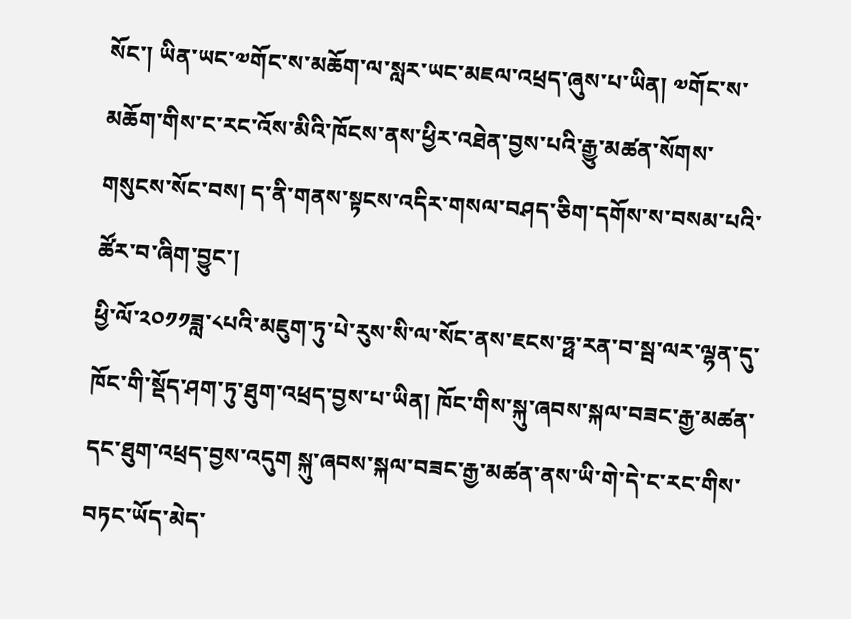སོང་། ཡིན་ཡང་༧གོང་ས་མཆོག་ལ་སླར་ཡང་མཇལ་འཕྲད་ཞུས་པ་ཡིན། ༧གོང་ས་མཆོག་གིས་ང་རང་འོས་མིའི་ཁོངས་ནས་ཕྱིར་འཐེན་བྱས་པའི་རྒྱུ་མཚན་སོགས་གསུངས་སོང་བས། ད་ནི་གནས་སྟངས་འདིར་གསལ་བཤད་ཅིག་དགོས་ས་བསམ་པའི་ཚོར་བ་ཞིག་བྱུང་།
ཕྱི་ལོ་༢༠༡༡ཟླ་༨པའི་མཇུག་ཏུ་པེ་རུས་སི་ལ་སོང་ནས་ཇངས་ཧྥ་རན་བ་སྦ་ལར་ལྷན་དུ་ཁོང་གི་སྡོད་ཤག་ཏུ་ཐུག་འཕྲད་བྱས་པ་ཡིན། ཁོང་གིས་སྐུ་ཞབས་སྐལ་བཟང་རྒྱ་མཚན་དང་ཐུག་འཕྲད་བྱས་འདུག སྐུ་ཞབས་སྐལ་བཟང་རྒྱ་མཚན་ནས་ཡི་གེ་དེ་ང་རང་གིས་བཏང་ཡོད་མེད་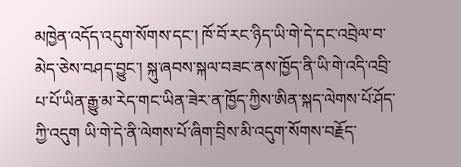མཁྱེན་འདོད་འདུག་སོགས་དང་། ཁོ་བོ་རང་ཉིད་ཡི་གེ་དེ་དང་འབྲེལ་བ་མེད་ཅེས་བཤད་བྱུང་། སྐུ་ཞབས་སྐལ་བཟང་ནས་ཁྱོད་ནི་ཡི་གེ་འདི་འབྲི་པ་པོ་ཡིན་རྒྱུ་མ་རེད་གང་ཡིན་ཟེར་ན་ཁྱོད་ཀྱིས་ཨིན་སྐད་ལེགས་པོ་ཤོད་ཀྱི་འདུག ཡི་གེ་དེ་ནི་ལེགས་པོ་ཞིག་བྲིས་མི་འདུག་སོགས་བརྗོད་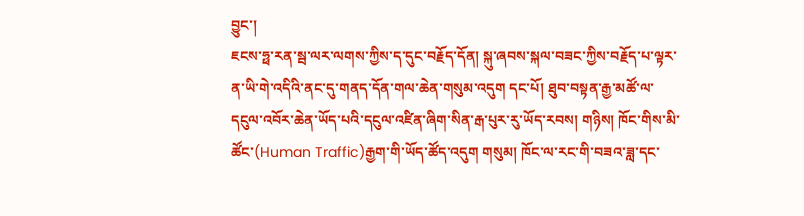བྱུང་།
ཇངས་ཧྥ་རན་སྦ་ལར་ལགས་ཀྱིས་ད་དུང་བརྗོད་དོན། སྐུ་ཞབས་སྐལ་བཟང་ཀྱིས་བརྗོད་པ་ལྟར་ན་ཡི་གེ་འདིའི་ནང་དུ་གནད་དོན་གལ་ཆེན་གསུམ་འདུག དང་པོ། ཐུབ་བསྟན་རྒྱ་མཚོ་ལ་དངུལ་འབོར་ཆེན་ཡོད་པའི་དངུལ་འཛིན་ཞིག་སིན་རྒ་པུར་རུ་ཡོད་རབས། གཉིས། ཁོང་གིས་མི་ཚོང་(Human Traffic)རྒྱག་གི་ཡོད་ཚོད་འདུག གསུམ། ཁོང་ལ་རང་གི་བཟའ་ཟླ་དང་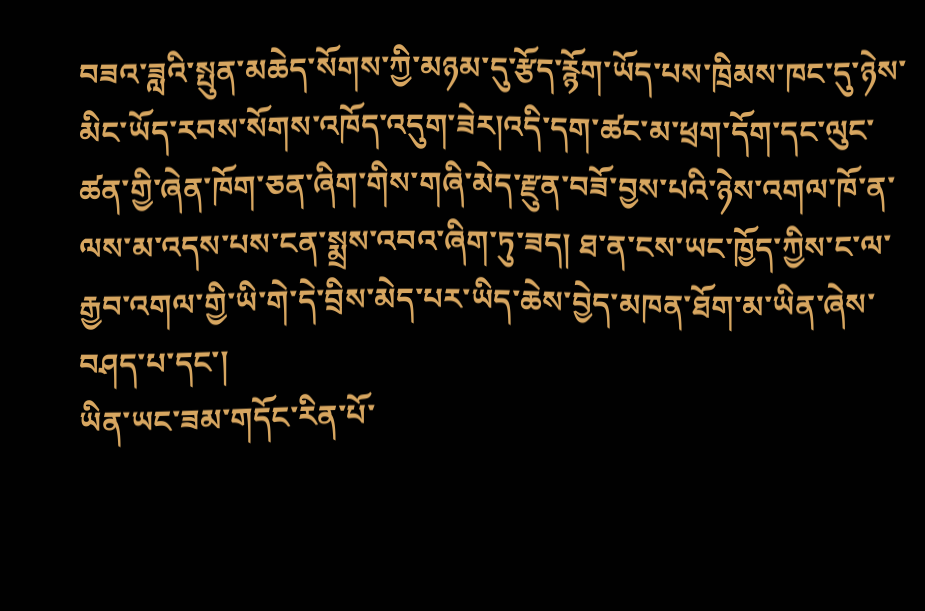བཟའ་ཟླའི་སྤུན་མཆེད་སོགས་ཀྱི་མཉམ་དུ་རྩོད་རྙོག་ཡོད་པས་ཁྲིམས་ཁང་དུ་ཉེས་མིང་ཡོད་རབས་སོགས་འཁོད་འདུག་ཟེར།འདི་དག་ཚང་མ་ཕྲག་དོག་དང་ལུང་ཚན་གྱི་ཞེན་ཁོག་ཅན་ཞིག་གིས་གཞི་མེད་རྫུན་བཟོ་བྱས་པའི་ཉེས་འགལ་ཁོ་ན་ལས་མ་འདས་པས་ངན་སྨྲས་འབའ་ཞིག་ཏུ་ཟད། ཐ་ན་ངས་ཡང་ཁྱོད་ཀྱིས་ང་ལ་རྒྱབ་འགལ་གྱི་ཡི་གེ་དེ་བྲིས་མེད་པར་ཡིད་ཆེས་བྱེད་མཁན་ཐོག་མ་ཡིན་ཞེས་བཤད་པ་དང་།
ཡིན་ཡང་ཟམ་གདོང་རིན་པོ་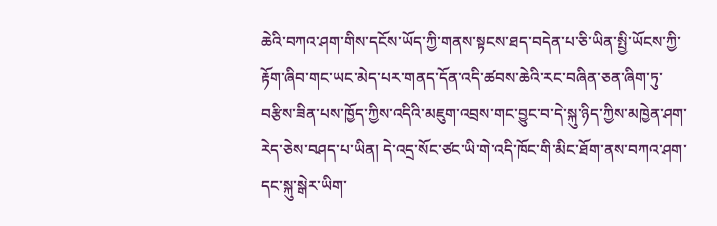ཆེའི་བཀའ་ཤག་གིས་དངོས་ཡོད་ཀྱི་གནས་སྟངས་ཐད་བདེན་པ་ཅི་ཡིན་སྤྱི་ཡོངས་ཀྱི་རྟོག་ཞིབ་གང་ཡང་མེད་པར་གནད་དོན་འདི་ཚབས་ཆེའི་རང་བཞིན་ཅན་ཞིག་ཏུ་བརྩིས་ཟིན་པས་ཁྱོད་ཀྱིས་འདིའི་མཇུག་འབྲས་གང་བྱུང་བ་དེ་སྐུ་ཉིད་ཀྱིས་མཁྱེན་ཤག་རེད་ཅེས་བཤད་པ་ཡིན། དེ་འདྲ་སོང་ཙང་ཡི་གེ་འདི་ཁོང་གི་མིང་ཐོག་ནས་བཀའ་ཤག་དང་སྐུ་སྒེར་ཡིག་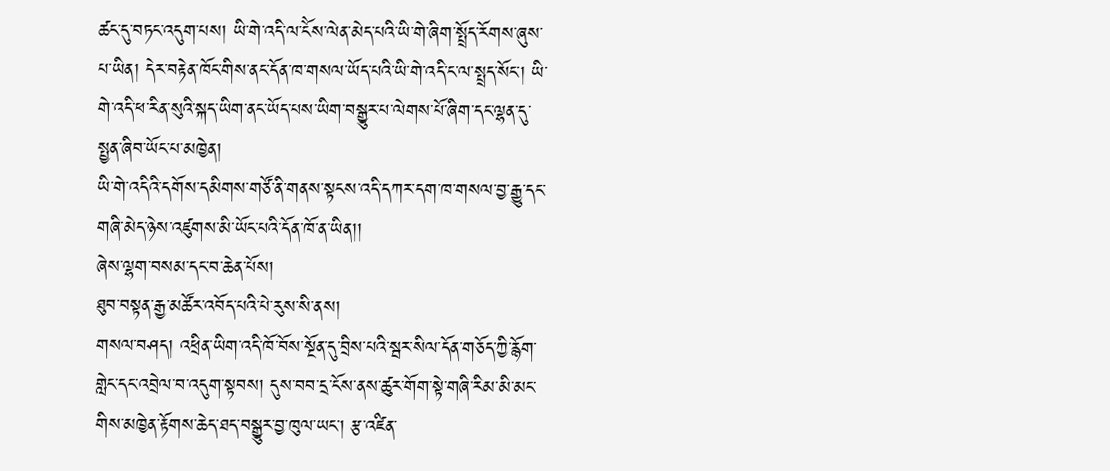ཚང་དུ་བཏང་འདུག་པས། ཡི་གེ་འདི་ལ་ངོེས་ལེན་མེད་པའི་ཡི་གེ་ཞིག་སྤྲོད་རོགས་ཞུས་པ་ཡིན། དེར་བརྟེན་ཁོང་གིས་ནང་དོན་ཁ་གསལ་ཡོད་པའི་ཡི་གེ་འདི་ང་ལ་སྤྲད་སོང་། ཡི་གེ་འདི་ཕ་རིན་སུའི་སྐད་ཡིག་ནང་ཡོད་པས་ཡིག་བསྒྱུར་པ་ལེགས་པོ་ཞིག་དང་ལྷན་དུ་སྤྱན་ཞིབ་ཡོང་པ་མཁྱེན།
ཡི་གེ་འདིའི་དགོས་དམིགས་གཙོ་ནི་གནས་སྟངས་འདི་དཀར་དག་ཁ་གསལ་བྱ་རྒྱུ་དང་གཞི་མེད་ཉེས་འཛུགས་མི་ཡོང་པའི་དོན་ཁོ་ན་ཡིན།།
ཞེས་ལྷག་བསམ་དང་བ་ཆེན་པོས།
ཐུབ་བསྟན་རྒྱ་མཚོར་འབོད་པའི་པེ་རུས་སི་ནས།
གསལ་བཤད། འཕྲིན་ཡིག་འདི་ཁོ་བོས་སྔོན་དུ་བྲིས་པའི་སྦར་སིལ་དོན་གཅོད་ཀྱི་རྙོག་གླེང་དང་འབྲེལ་བ་འདུག་སྟབས། དུས་བབ་དྲ་ངོས་ནས་ཚུར་གོག་སྟེ་གཞི་རིམ་མི་མང་གིས་མཁྱེན་རྟོགས་ཆེད་ཐད་བསྒྱུར་བྱ་ཁུལ་ཡང་། རྩ་འཛིན་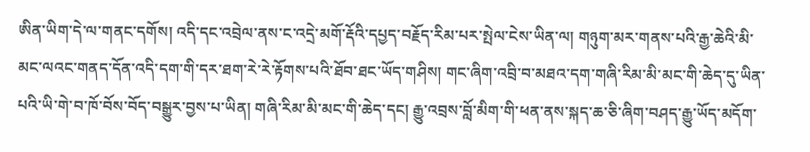ཨིན་ཡིག་དེ་ལ་གནང་དགོས། འདི་དང་འབྲེལ་ནས་ང་འདྲེ་མགོ་རྡོའི་དཔྱད་བརྗོད་རིམ་པར་སྤེལ་ངེས་ཡིན་ལ། གཉུག་མར་གནས་པའི་རྒྱ་ཆེའི་མི་མང་ལའང་གནད་དོན་འདི་དག་གི་དར་ཐག་རེ་རེ་རྟོགས་པའི་ཐོབ་ཐང་ཡོད་གཤིས། གང་ཞིག་འབྲི་བ་མཐའ་དག་གཞི་རིམ་མི་མང་གི་ཆེད་དུ་ཡིན་པའི་ཡི་གེ་བ་ཁོ་བོས་བོད་བསྒྱུར་བྱས་པ་ཡིན། གཞི་རིམ་མི་མང་གི་ཆེད་དང། རྒྱུ་འབྲས་བློ་མིག་གི་ཕན་ནས་སྐད་ཆ་ཅི་ཞིག་བཤད་རྒྱུ་ཡོད་མདོག་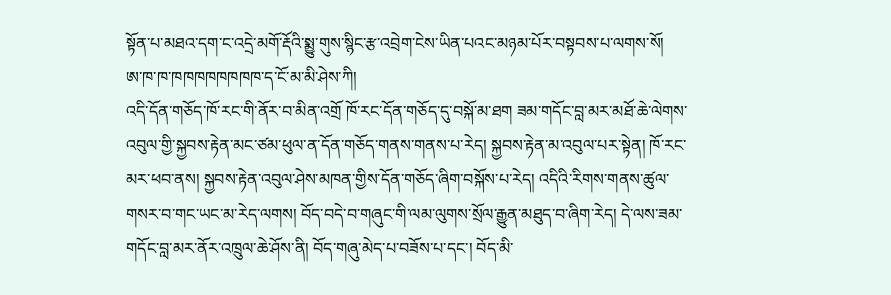སྟོན་པ་མཐའ་དག་ང་འདྲེ་མགོ་རྡོའི་སྨྱུ་གུས་སྙིང་རྩ་འབྲེག་ངེས་ཡིན་པའང་མཉམ་པོར་བསྟབས་པ་ལགས་སོ།
ཨ་ཁ་ཁ་ཁཁཁཁཁཁཁཁ་ད་ངོ་མ་མི་ཤེས་ཀི།
འདི་དོན་གཅོད་ཁོ་རང་གི་ནོར་བ་མིན་འགྲོ ཁོ་རང་དོན་གཅོད་དུ་བསྐོ་མ་ཐག ཟམ་གདོང་བླ་མར་མཐོ་ཆེ་ལེགས་འབུལ་གྱི་སྐྱབས་རྟེན་མང་ཙམ་ཕུལ་ན་དོན་གཅོད་གནས་གནས་པ་རེད། སྐྱབས་རྟེན་མ་འབུལ་པར་སྟེན། ཁོ་རང་མར་ཕབ་ནས། སྐྱབས་རྟེན་འབུལ་ཤེས་མཁན་གྱིས་དོན་གཅོད་ཞིག་བསྐོས་པ་རེད། འདིའི་རིགས་གནས་ཚུལ་གསར་བ་གང་ཡང་མ་རེད་ལགས། བོད་བདེ་བ་གཞུང་གི་ལམ་ལུགས་སྲོལ་རྒྱུན་མཐུད་བ་ཞིག་རེད། དེ་ལས་ཟམ་གདོང་བླ་མར་ནོར་འཁྲུལ་ཆེ་ཤོས་ནི། བོད་གཞུ་མེད་པ་བཟོས་པ་དང་། བོད་མི་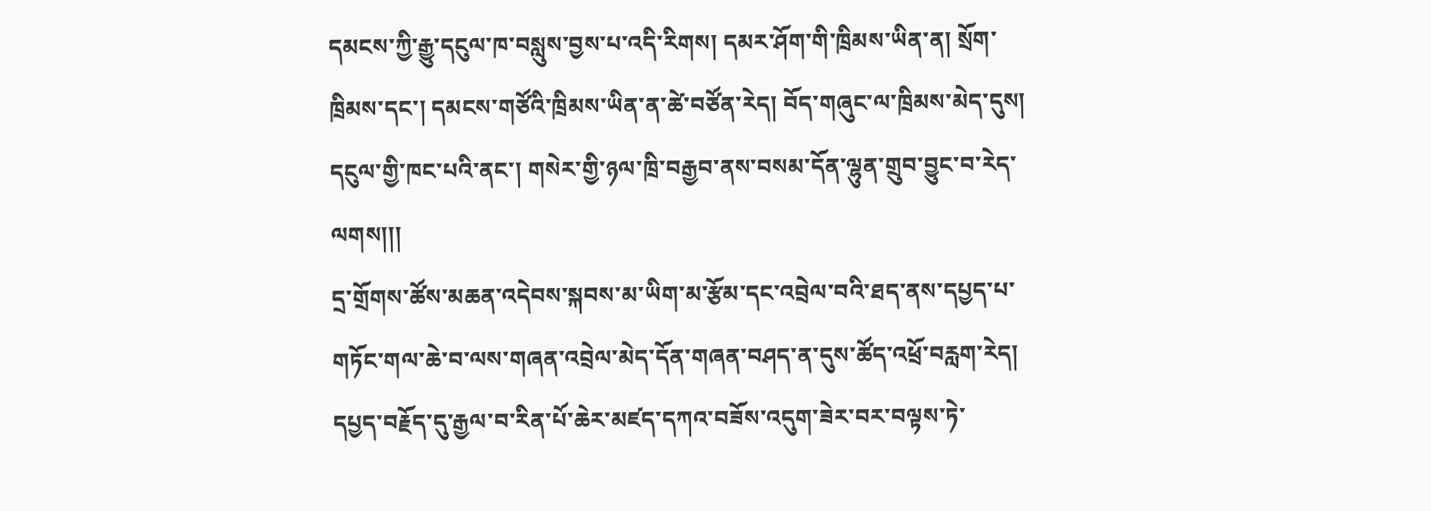དམངས་ཀྱི་རྒྱུ་དངུལ་ཁ་བསླུས་བྱས་པ་འདི་རིགས། དམར་ཤོག་གི་ཁྲིམས་ཡིན་ན། སྲོག་ཁྲིམས་དང་། དམངས་གཙོའི་ཁྲིམས་ཡིན་ན་ཚེ་བཙོན་རེད། བོད་གཞུང་ལ་ཁྲིམས་མེད་དུས། དངུལ་གྱི་ཁང་པའི་ནང་། གསེར་གྱི་ཉལ་ཁྲི་བརྒྱབ་ནས་བསམ་དོན་ལྷུན་གྲུབ་བྱུང་བ་རེད་ལགས།།།
དྲ་གྲོགས་ཚོས་མཆན་འདེབས་སྐབས་མ་ཡིག་མ་རྩོམ་དང་འབྲེལ་བའི་ཐད་ནས་དཔྱད་པ་གཏོང་གལ་ཆེ་བ་ལས་གཞན་འབྲེལ་མེད་དོན་གཞན་བཤད་ན་དུས་ཚོད་འཕྲོ་བརླག་རེད།
དཔྱད་བརྗོད་དུ་རྒྱལ་བ་རིན་པོ་ཆེར་མཛད་དཀའ་བཟོས་འདུག་ཟེར་བར་བལྟས་ཏེ་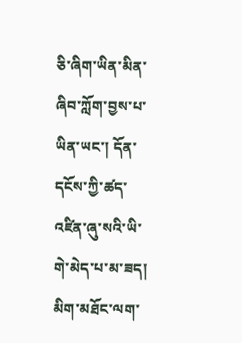ཅི་ཞིག་ཡིན་མིན་ཞིབ་ཀློག་བྱས་པ་ཡིན་ཡང་། དོན་དངོས་ཀྱི་ཚད་འཛིན་ཞུ་སའི་ཡི་གེ་མེད་པ་མ་ཟད། མིག་མཐོང་ལག་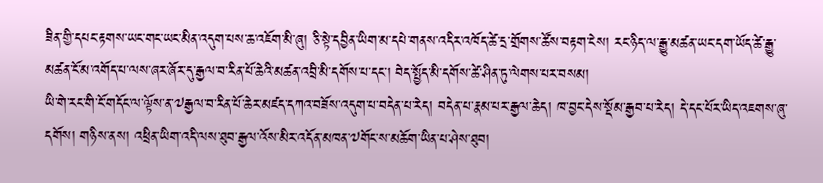ཟིན་གྱི་དཔང་རྟགས་ཡང་གང་ཡང་མིན་འདུག་པས་ཆ་འཇོག་མི་ཞུ། ཅི་སྟེ་དབྱིན་ཡིག་མ་དཔེ་གནས་འདིར་འཁོད་ཚེ་དྲ་གྲོགས་ཚོས་བརྟག་ངེས། རང་ཉིད་ལ་རྒྱུ་མཚན་ཡང་དག་ཡོད་ཚེ་རྒྱུ་མཚན་ངོ་མ་འགོད་པ་ལས་ཞར་ཞོར་དུ་རྒྱལ་བ་རིན་པོ་ཆེའི་མཚན་འབྲི་མི་དགོས་པ་དང་། བེད་སྤྱོད་མི་དགོས་ཚེ་ཤིན་ཏུ་ལེགས་པར་བསམ།
ཡི་གེ་རང་གི་ངོ་གདོང་ལ་ལྟོས་ན་༧རྒྱལ་བ་རིན་པོ་ཆེར་མཛད་དཀའ་བཟོས་འདུག་པ་བདེན་པ་རེད། བདེན་པ་རྣམ་པར་རྒྱལ་ཆེད། ཁ་བྱང་དེས་སྡོམ་རྒྱབ་པ་རེད། དེ་དང་པོར་ཡིད་འཇགས་ཞུ་དགོས། གཉིས་ནས། འཕྲིན་ཡིག་འདི་ལས་ཐུབ་རྒྱལ་འོས་མིར་འདོན་མཁན་༧གོང་ས་མཆོག་ཡིན་པ་ཤེས་ཐུབ།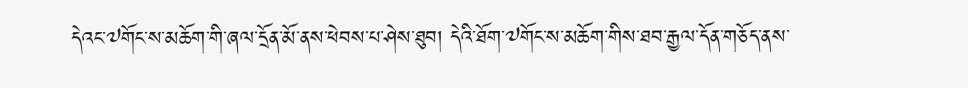དེའང་༧གོང་ས་མཆོག་གི་ཞལ་དྲོན་མོ་ནས་ཕེབས་པ་ཤེས་ཐུབ། དེའི་ཐོག་༧གོང་ས་མཆོག་གིས་ཐབ་རྒྱལ་དོན་གཅོད་ནས་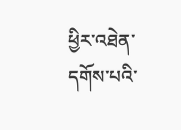ཕྱིར་འཐེན་དགོས་པའི་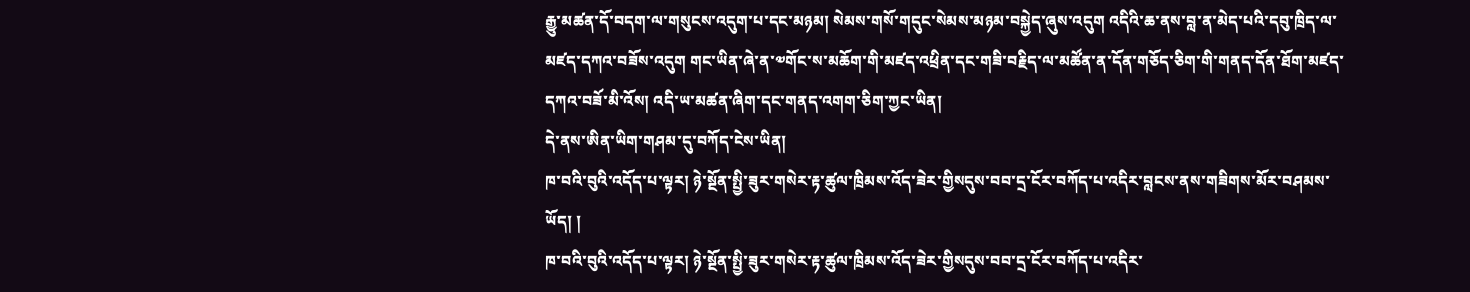རྒྱུ་མཚན་དོ་བདག་ལ་གསུངས་འདུག་པ་དང་མཉམ། སེམས་གསོ་གདུང་སེམས་མཉམ་བསྐྱེད་ཞུས་འདུག འདིའི་ཆ་ནས་བླ་ན་མེད་པའི་དབུ་ཁྲིད་ལ་མཛད་དཀའ་བཟོས་འདུག གང་ཡིན་ཞེ་ན་༧གོང་ས་མཆོག་གི་མཛད་འཕྲིན་དང་གཟི་བརྗིད་ལ་མཚོན་ན་དོན་གཅོད་ཅིག་གི་གནད་དོན་ཐོག་མཛད་དཀའ་བཟོ་མི་འོས། འདི་ཡ་མཚན་ཞིག་དང་གནད་འགག་ཅིག་ཀྱང་ཡིན།
དེ་ནས་ཨིན་ཡིག་གཤམ་དུ་བཀོད་ངེས་ཡིན།
ཁ་བའི་བུའི་འདོད་པ་ལྟར། ཉེ་སྔོན་སྤྱི་ཟུར་གསེར་རྟ་ཚུལ་ཁྲིམས་འོད་ཟེར་གྱིསདུས་བབ་དྲ་ངོར་བཀོད་པ་འདིར་བླངས་ནས་གཟིགས་མོར་བཤམས་ཡོད། །
ཁ་བའི་བུའི་འདོད་པ་ལྟར། ཉེ་སྔོན་སྤྱི་ཟུར་གསེར་རྟ་ཚུལ་ཁྲིམས་འོད་ཟེར་གྱིསདུས་བབ་དྲ་ངོར་བཀོད་པ་འདིར་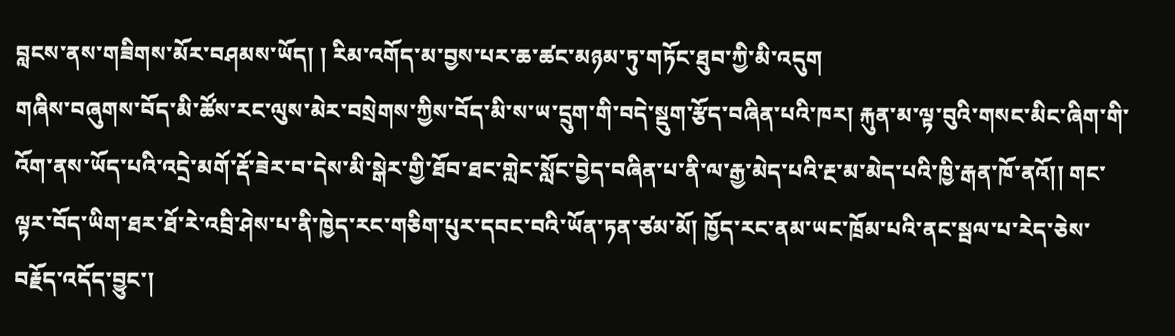བླངས་ནས་གཟིགས་མོར་བཤམས་ཡོད། ། རིམ་འགོད་མ་བྱས་པར་ཆ་ཚང་མཉམ་ཏུ་གཏོང་ཐུབ་ཀྱི་མི་འདུག
གཞིས་བཞུགས་བོད་མི་ཚོས་རང་ལུས་མེར་བསྲེགས་ཀྱིས་བོད་མི་ས་ཡ་དྲུག་གི་བདེ་སྡུག་རྩོད་བཞིན་པའི་ཁར། རྐུན་མ་ལྟ་བུའི་གསང་མིང་ཞིག་གི་འོག་ནས་ཡོད་པའི་འདྲེ་མགོ་རྡོ་ཟེར་བ་དེས་མི་སྒེར་གྱི་ཐོབ་ཐང་གླེང་སློང་བྱེད་བཞིན་པ་ནི་ལ་རྒྱ་མེད་པའི་རྔ་མ་མེད་པའི་ཁྱི་རྒན་ཁོ་ནའོ།། གང་ལྟར་བོད་ཡིག་ཐར་ཐོ་རེ་འབྲི་ཤེས་པ་ནི་ཁྱེད་རང་གཅིག་པུར་དབང་བའི་ཡོན་ཏན་ཙམ་མོ། ཁྱོད་རང་ནམ་ཡང་ཁྲོམ་པའི་ནང་སྦལ་པ་རེད་ཅེས་བརྗོད་འདོད་བྱུང་།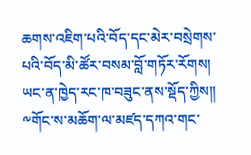ཆགས་འཇིག་པའི་བོད་དང་མེར་བསྲེགས་པའི་བོད་མི་ཚོར་བསམ་བློ་གཏོར་རོགས། ཡང་ན་ཁྱེད་རང་ཁ་བཟུང་ནས་སྡོད་ཀྱིས།།
༸གོང་ས་མཆོག་ལ་མཛད་དཀའ་གང་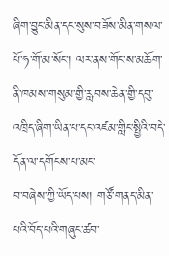ཞིག་བྱུང་མིན་དང་སུས་བཟོས་མིན་གསལ་པོ་ཧ་གོ་མ་སོང་། ལར་ནས་གོང་ས་མཆོག་ནི་ཁམས་གསུམ་གྱི་རླབས་ཆེན་གྱི་དབུ་འཁྲིད་ཞིག་ཡིན་པ་དང་འཛམ་གླིང་སྤྱིའི་བདེ་དོན་ལ་དགོངས་པ་མང་
བ་བཞེས་ཀྱི་ཡོད་པས། གཙོ་གནད་མིན་པའི་བོད་པའི་གཞུང་ཚབ་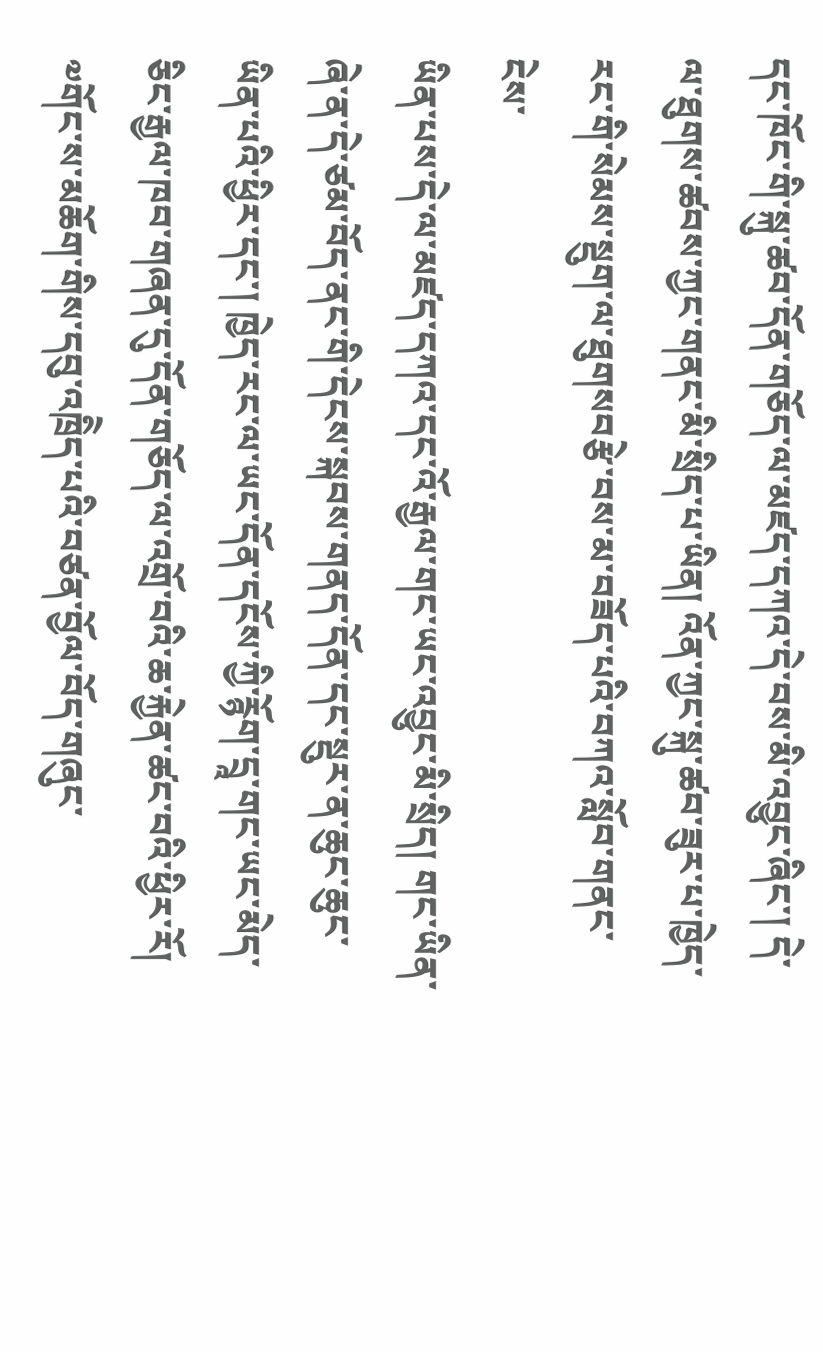དང་ཁོང་གི་སྐུ་ཚབ་དོན་གཅོད་ལ་མཛད་དཀའ་དེ་བས་མི་འབྱུང་ཞིང་། དེ་ལ་ཐུགས་ཚབས་ཀྱང་གནང་མི་སྲིད་པ་ཡིན། འོན་ཀྱང་སྐུ་ཚབ་ཟུར་པ་ཁྱེད་རང་གི་སེམས་སྡུག་ལ་ཐུགསབརྩེ་བས་མ་བཟོད་པའི་བཀའ་སློབ་གནང་ངེས་
ཡིན་པས་དེ་ལ་མཛད་དཀའ་དང་འོ་རྒྱལ་གང་ཡང་འབྱུང་མི་སྲིད། གང་ཡིན་ཞེ་ན་དེ་ཙམ་བོད་ནང་གི་དེངས་སྐབས་གནད་དོན་དང་སྡུར་ན་ཆུང་ཆུང་ཡིན་པའི་ཕྱིར་དང་། ཁྱེད་རང་ལ་ཡང་དོན་དངོས་ཀྱི་རྙོག་དྲཱ་གང་ཡང་མེད་ཅིང་རྒྱལ་ཁབ་གཞན་དུ་དོན་གཅོད་ལ་འགྲོ་བའི་ཆ་རྐྱེན་ཚང་བའི་ཕྱིར་རོ།
༧གོང་ས་མཆོག་གིས་དབུ་འཁྲིེད་པའི་བཙན་བྱོལ་བོད་གཞུང་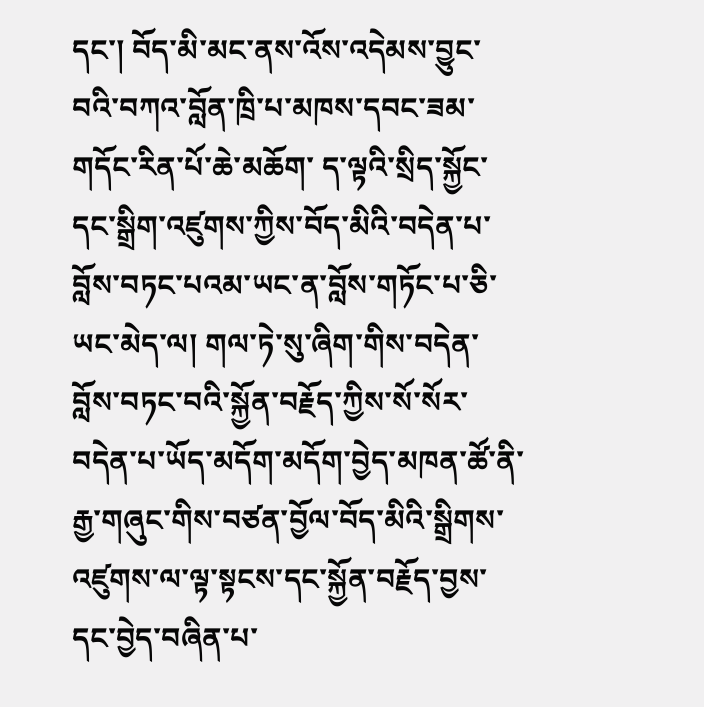དང་། བོད་མི་མང་ནས་འོས་འདེམས་བྱུང་བའི་བཀའ་བློན་ཁྲི་པ་མཁས་དབང་ཟམ་གདོང་རིན་པོ་ཆེ་མཆོག་ ད་ལྟའི་སྲིད་སྐྱོང་དང་སྒྲིག་འཛུགས་ཀྱིས་བོད་མིའི་བདེན་པ་བློས་བཏང་པའམ་ཡང་ན་བློས་གཏོང་པ་ཅི་ཡང་མེད་ལ། གལ་ཏེ་སུ་ཞིག་གིས་བདེན་བློས་བཏང་བའི་སྐྱོན་བརྗོད་ཀྱིས་སོ་སོར་བདེན་པ་ཡོད་མདོག་མདོག་བྱེད་མཁན་ཚོ་ནི་རྒྱ་གཞུང་གིས་བཙན་བྱོལ་བོད་མིའི་སྒྲིགས་འཛུགས་ལ་ལྟ་སྟངས་དང་སྐྱོན་བརྗོད་བྱས་དང་བྱེད་བཞིན་པ་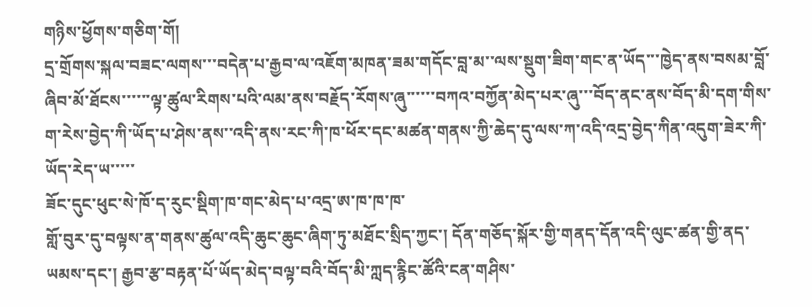གཉིས་ཕྱོགས་གཅིག་གོ།
དྲ་གྲོགས་སྐལ་བཟང་ལགས་་་བདེན་པ་རྒྱབ་ལ་འཇོག་མཁན་ཟམ་གདོང་བླ་མ་་ལས་སྡུག་ཟིག་གང་ན་ཡོད་་་ཁྱེད་ནས་བསམ་བློ་ཞིབ་མོ་ཐོངས་་་་་་ལྟ་ཚུལ་རིགས་པའི་ལམ་ནས་བརྗོད་རོགས་ཞུ་་་་་་བཀའ་བཀྱོན་མེད་པར་ཞུ་་་བོད་ནང་ནས་བོད་མི་དག་གིས་ག་རེས་བྱེད་ཀི་ཡོད་པ་ཤེས་ནས་་འདི་ནས་རང་ཀི་ཁ་ཕོར་དང་མཚན་གནས་ཀྱི་ཆེད་དུ་ལས་ཀ་འདི་འདྲ་བྱེད་ཀིན་འདུག་ཟེར་ཀི་ཡོད་རེད་ཡ་་་་་
ཟོང་དུང་ཕུང་སེ་ཁོ་ད་རུང་སྡིག་ཁ་གང་མེད་པ་འདྲ་ཨ་ཁ་ཁ་ཁ་
གློ་བུར་དུ་བལྟས་ན་གནས་ཚུལ་འདི་ཆུང་ཆུང་ཞིག་ཏུ་མཐོང་སྲིད་ཀྱང་། དོན་གཅོད་སྐོར་གྱི་གནད་དོན་འདི་ལུང་ཚན་གྱི་ནད་ཡམས་དང་། རྒྱབ་རྩ་བརྟན་པོ་ཡོད་མེད་བལྟ་བའི་བོད་མི་ཀླད་རྙིང་ཚོའི་ངན་གཤིས་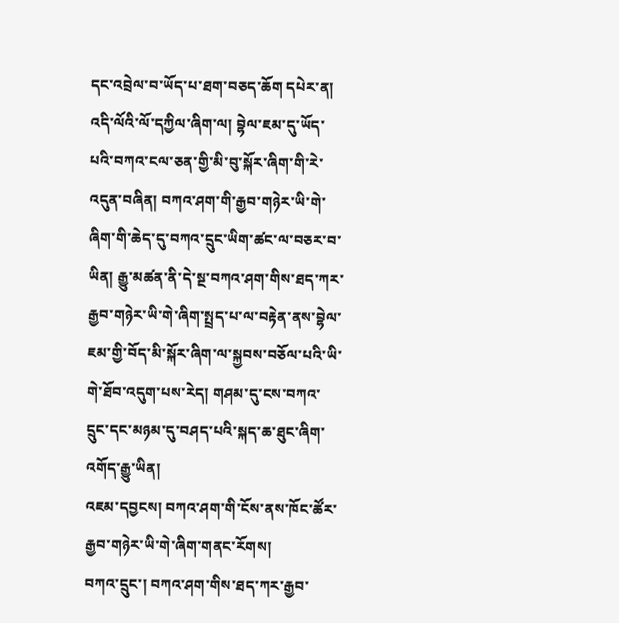དང་འབྲེལ་བ་ཡོད་པ་ཐག་བཅད་ཆོག དཔེར་ན། འདི་ལོའི་ལོ་དཀྱིལ་ཞིག་ལ། བྷེལ་ཇམ་དུ་ཡོད་པའི་བཀའ་ངལ་ཅན་གྱི་མི་བུ་སྐོར་ཞིག་གི་རེ་འདུན་བཞིན། བཀའ་ཤག་གི་རྒྱབ་གཉེར་ཡི་གེ་ཞིག་གི་ཆེད་དུ་བཀའ་དྲུང་ཡིག་ཚང་ལ་བཅར་བ་ཡིན། རྒྱུ་མཚན་ནི་དེ་སྔ་བཀའ་ཤག་གིས་ཐད་ཀར་རྒྱབ་གཉེར་ཡི་གེ་ཞིག་སྤྲད་པ་ལ་བརྟེན་ནས་བྷེལ་ཇམ་གྱི་བོད་མི་སྐོར་ཞིག་ལ་སྐྱབས་བཅོལ་པའི་ཡི་གེ་ཐོབ་འདུག་པས་རེད། གཤམ་དུ་ངས་བཀའ་དྲུང་དང་མཉམ་དུ་བཤད་པའི་སྐད་ཆ་ཐུང་ཞིག་འགོད་རྒྱུ་ཡིན།
འཇམ་དབྱངས། བཀའ་ཤག་གི་ངོས་ནས་ཁོང་ཚོར་རྒྱབ་གཉེར་ཡི་གེ་ཞིག་གནང་རོགས།
བཀའ་དྲུང་། བཀའ་ཤག་གིས་ཐད་ཀར་རྒྱབ་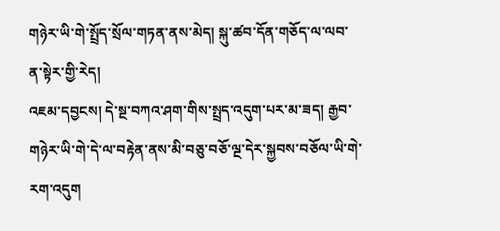གཉེར་ཡི་གེ་སྤྲོད་སྲོལ་གཏན་ནས་མེད། སྐུ་ཚབ་དོན་གཅོད་ལ་ལབ་ན་སྟེར་གྱི་རེད།
འཇམ་དབྱངས། དེ་སྔ་བཀའ་ཤག་གིས་སྤྲད་འདུག་པར་མ་ཟད། རྒྱབ་གཉེར་ཡི་གེ་དེ་ལ་བརྟེན་ནས་མི་བཅུ་བཅོ་ལྔ་དེར་སྐྱབས་བཅོལ་ཡི་གེ་རག་འདུག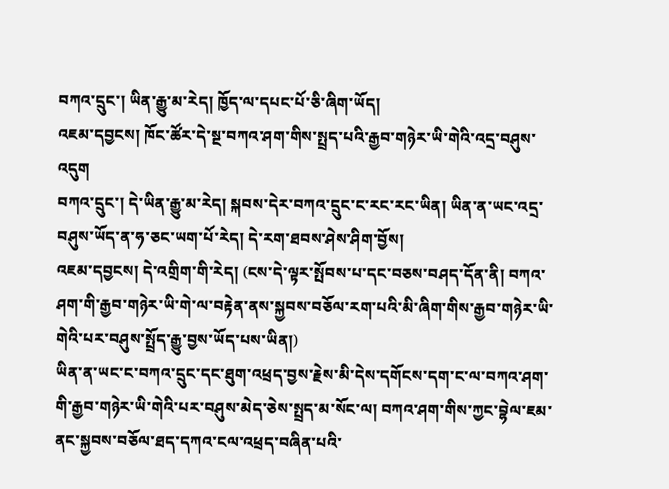བཀའ་དྲུང་། ཡིན་རྒྱུ་མ་རེད། ཁྱོད་ལ་དཔང་པོ་ཅི་ཞིག་ཡོད།
འཇམ་དབྱངས། ཁོང་ཚོར་དེ་སྔ་བཀའ་ཤག་གིས་སྤྲད་པའི་རྒྱབ་གཉེར་ཡི་གེའི་འདྲ་བཤུས་འདུག
བཀའ་དྲུང་། དེ་ཡིན་རྒྱུ་མ་རེད། སྐབས་དེར་བཀའ་དྲུང་ང་རང་རང་ཡིན། ཡིན་ན་ཡང་འདྲ་བཤུས་ཡོད་ན་ཧ་ཅང་ཡག་པོ་རེད། དེ་རག་ཐབས་ཤེས་ཤིག་བྱོས།
འཇམ་དབྱངས། དེ་འགྲིག་གི་རེད། (ངས་དེ་ལྟར་སྤོབས་པ་དང་བཅས་བཤད་དོན་ནི། བཀའ་ཤག་གི་རྒྱབ་གཉེར་ཡི་གེ་ལ་བརྟེན་ནས་སྐྱབས་བཅོལ་རག་པའི་མི་ཞིག་གིས་རྒྱབ་གཉེར་ཡི་གེའི་པར་བཤུས་སྤྲོད་རྒྱུ་བྱས་ཡོད་པས་ཡིན།)
ཡིན་ན་ཡང་ང་བཀའ་དྲུང་དང་ཐུག་འཕྲད་བྱས་རྗེས་མི་དེས་དགོངས་དག་ང་ལ་བཀའ་ཤག་གི་རྒྱབ་གཉེར་ཡི་གེའི་པར་བཤུས་མེད་ཅེས་སྤྲད་མ་སོང་ལ། བཀའ་ཤག་གིས་ཀྱང་བྷེལ་ཇམ་ནང་སྐྱབས་བཅོལ་ཐད་དཀའ་ངལ་འཕྲད་བཞིན་པའི་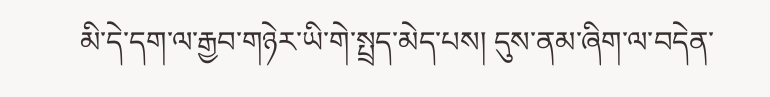མི་དེ་དག་ལ་རྒྱབ་གཉེར་ཡི་གེ་སྤྲད་མེད་པས། དུས་ནམ་ཞིག་ལ་བདེན་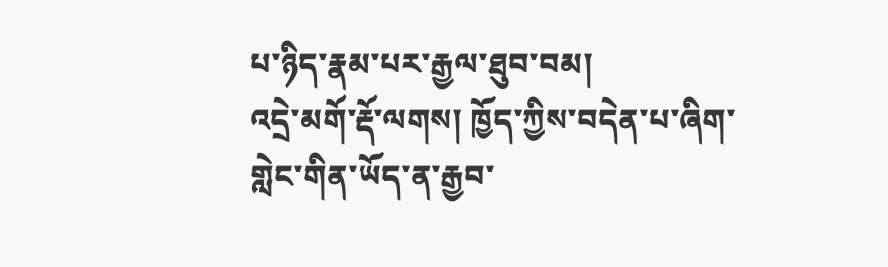པ་ཉིད་རྣམ་པར་རྒྱལ་ཐུབ་བམ།
འདྲེ་མགོ་རྡོ་ལགས། ཁྱོད་ཀྱིས་བདེན་པ་ཞིག་གླེང་གིན་ཡོད་ན་རྒྱབ་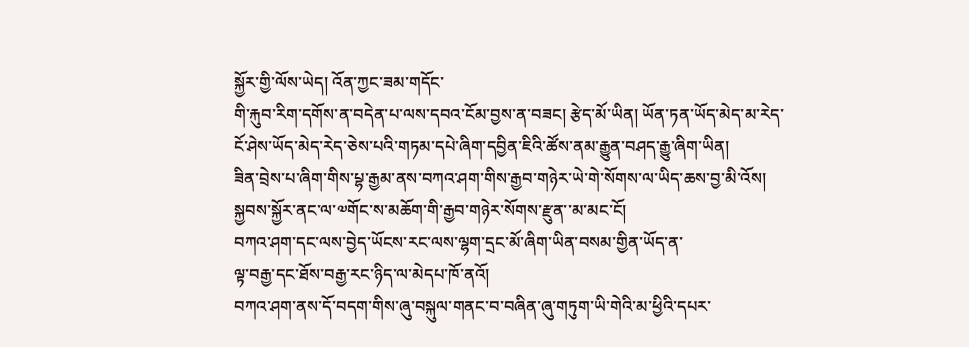སྐྱོར་གྱི་ལོས་ཡེད། འོན་ཀྱང་ཟམ་གདོང་
གི་རྐུབ་རིག་དགོས་ན་བདེན་པ་ལས་དབའ་ངོམ་བྱས་ན་བཟང། རྩེད་མོ་ཡིན། ཡོན་ཏན་ཡོད་མེད་མ་རེད་
ངོ་ཤེས་ཡོད་མེད་རེད་ཅེས་པའི་གཏམ་དཔེ་ཞིག་དབྱིན་ཇིའི་ཚོས་ནམ་རྒྱུན་བཤད་རྒྱུ་ཞིག་ཡིན།
ཟིན་བྲེས་པ་ཞིག་གིས་པྷ་རྒྱམ་ནས་བཀའ་ཤག་གིས་རྒྱབ་གཉེར་ཡེ་གེ་སོགས་ལ་ཡིད་ཆས་བྱ་མི་འོས།
སྐྱབས་སྐྱོར་ནང་ལ་༧གོང་ས་མཆོག་གི་རྒྱབ་གཉེར་སོགས་རྫུན་་མ་མང་ངོ།
བཀའ་ཤག་དང་ལས་བྱེད་ཡོངས་རང་ལས་ལྷག་དྲང་མོ་ཞིག་ཡིན་བསམ་གྱིན་ཡོད་ན་
ལྟ་བརྒྱ་དང་ཐོས་བརྒྱ་རང་ཉིད་ལ་མེདཔ་ཁོ་ནའོ།
བཀའ་ཤག་ནས་དོ་བདག་གིས་ཞུ་བསྐུལ་གནང་བ་བཞིན་ཞུ་གཏུག་ཡི་གེའི་མ་ཕྱིའི་དཔར་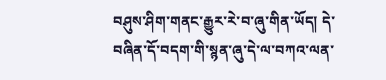བཤུས་ཤིག་གནང་རྒྱུར་རེ་བ་ཞུ་གིན་ཡོད། དེ་བཞིན་དོ་བདག་གི་སྙན་ཞུ་དེ་ལ་བཀའ་ལན་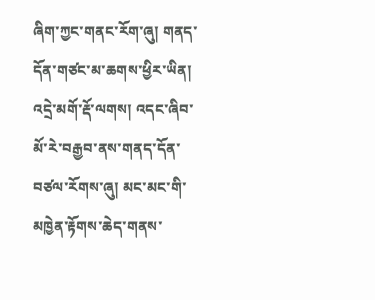ཞིག་ཀྱང་གནང་རོག་ཞུ། གནད་དོན་གཙང་མ་ཆགས་ཕྱིར་ཡིན།
འདྲེ་མགོ་རྡོ་ལགས། འདང་ཞིབ་མོ་རེ་བརྒྱབ་ནས་གནད་དོན་བཙལ་རོགས་ཞུ། མང་མང་གི་མཁྱེན་རྟོགས་ཆེད་གནས་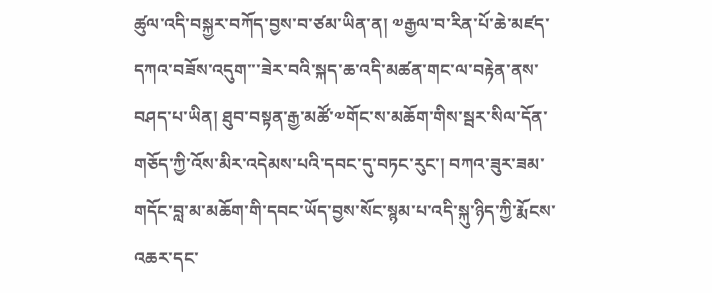ཚུལ་འདི་བསྐྱར་བཀོད་བྱས་བ་ཙམ་ཡིན་ན། ༧རྒྱལ་བ་རིན་པོ་ཆེ་མཛད་དཀའ་བཟོས་འདུག་་་ཟེར་བའི་སྐད་ཆ་འདི་མཚན་གང་ལ་བརྟེན་ནས་བཤད་པ་ཡིན། ཐུབ་བསྟན་རྒྱ་མཚོ་༧གོང་ས་མཆོག་གིས་སྦར་སིལ་དོན་གཅོད་ཀྱི་འོས་མིར་འདེམས་པའི་དབང་དུ་བཏང་རུང་། བཀའ་ཟུར་ཟམ་གདོང་བླ་མ་མཆོག་གི་དབང་ཡོད་བྱས་སོང་སྙམ་པ་འདི་སྐུ་ཉིད་ཀྱི་རྨོངས་འཆར་དང་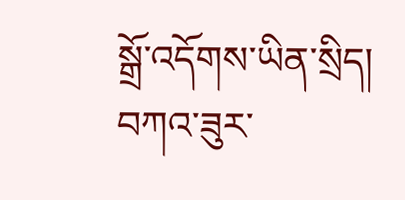སྒྲོ་འདོགས་ཡིན་སྲིད། བཀའ་ཟུར་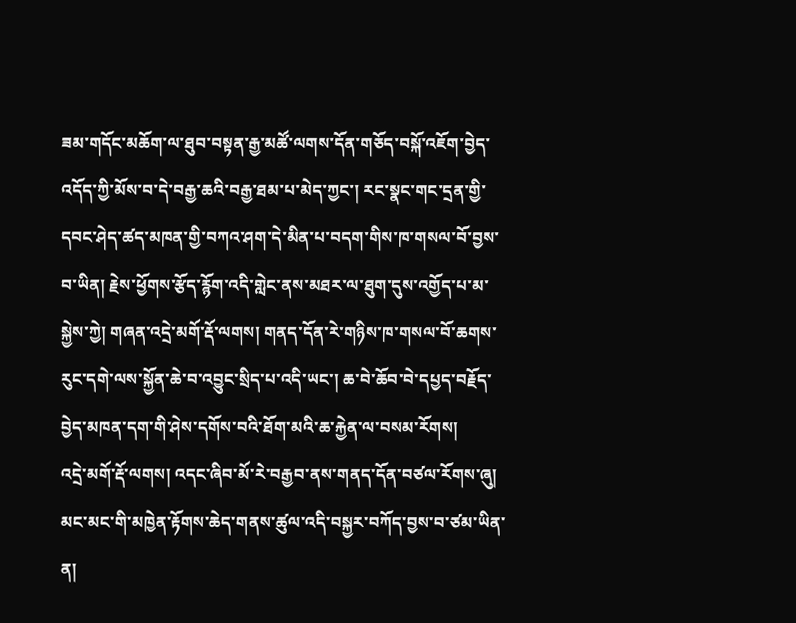ཟམ་གདོང་མཆོག་ལ་ཐུབ་བསྟན་རྒྱ་མཚོ་ལགས་དོན་གཅོད་བསྐོ་འཇོག་བྱེད་འདོད་ཀྱི་མོས་བ་དེ་བརྒྱ་ཆའི་བརྒྱ་ཐམ་པ་མེད་ཀྱང་། རང་སྣང་གང་དྲན་གྱི་དབང་ཤེད་ཚད་མཁན་གྱི་བཀའ་ཤག་དེ་མིན་པ་བདག་གིས་ཁ་གསལ་བོ་བྱས་བ་ཡིན། རྗེས་ཕྱོགས་རྩོད་རྙོག་འདི་གླེང་ནས་མཐར་ལ་ཐུག་དུས་འགྱོད་པ་མ་སྐྱེས་ཀྱེ། གཞན་འདྲེ་མགོ་རྡོ་ལགས། གནད་དོན་རེ་གཉིས་ཁ་གསལ་བོ་ཆགས་རུང་དགེ་ལས་སྐྱོན་ཆེ་བ་འབྱུང་སྲིད་པ་འདི་ཡང་། ཆ་བེ་ཆོབ་བེ་དཔྱད་བརྗོད་བྱེད་མཁན་དག་གི་ཤེས་དགོས་བའི་ཐོག་མའི་ཆ་རྐྱེན་ལ་བསམ་རོགས།
འདྲེ་མགོ་རྡོ་ལགས། འདང་ཞིབ་མོ་རེ་བརྒྱབ་ནས་གནད་དོན་བཙལ་རོགས་ཞུ། མང་མང་གི་མཁྱེན་རྟོགས་ཆེད་གནས་ཚུལ་འདི་བསྐྱར་བཀོད་བྱས་བ་ཙམ་ཡིན་ན།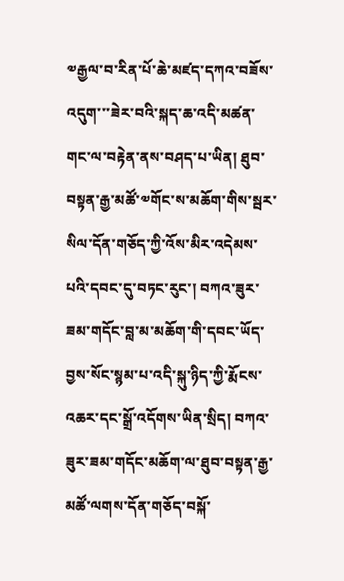༧རྒྱལ་བ་རིན་པོ་ཆེ་མཛད་དཀའ་བཟོས་འདུག་་་ཟེར་བའི་སྐད་ཆ་འདི་མཚན་གང་ལ་བརྟེན་ནས་བཤད་པ་ཡིན། ཐུབ་བསྟན་རྒྱ་མཚོ་༧གོང་ས་མཆོག་གིས་སྦར་སིལ་དོན་གཅོད་ཀྱི་འོས་མིར་འདེམས་པའི་དབང་དུ་བཏང་རུང་། བཀའ་ཟུར་ཟམ་གདོང་བླ་མ་མཆོག་གི་དབང་ཡོད་བྱས་སོང་སྙམ་པ་འདི་སྐུ་ཉིད་ཀྱི་རྨོངས་འཆར་དང་སྒྲོ་འདོགས་ཡིན་སྲིད། བཀའ་ཟུར་ཟམ་གདོང་མཆོག་ལ་ཐུབ་བསྟན་རྒྱ་མཚོ་ལགས་དོན་གཅོད་བསྐོ་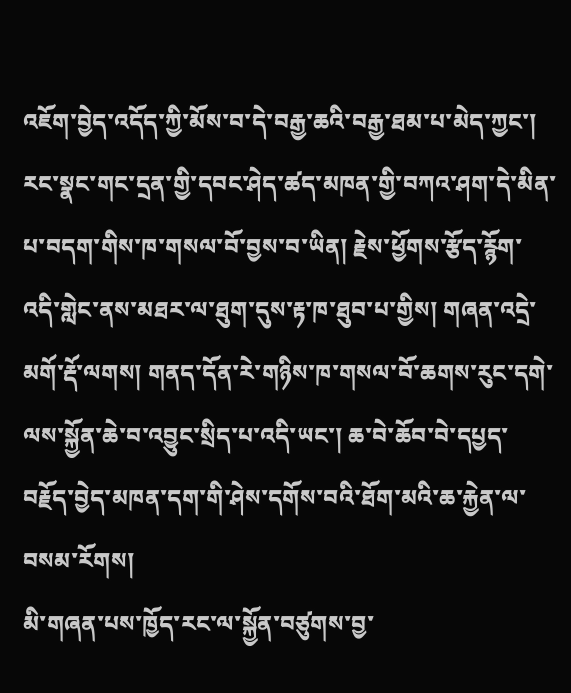འཇོག་བྱེད་འདོད་ཀྱི་མོས་བ་དེ་བརྒྱ་ཆའི་བརྒྱ་ཐམ་པ་མེད་ཀྱང་། རང་སྣང་གང་དྲན་གྱི་དབང་ཤེད་ཚད་མཁན་གྱི་བཀའ་ཤག་དེ་མིན་པ་བདག་གིས་ཁ་གསལ་བོ་བྱས་བ་ཡིན། རྗེས་ཕྱོགས་རྩོད་རྙོག་འདི་གླེང་ནས་མཐར་ལ་ཐུག་དུས་རྟ་ཁ་ཐུབ་པ་གྱིས། གཞན་འདྲེ་མགོ་རྡོ་ལགས། གནད་དོན་རེ་གཉིས་ཁ་གསལ་བོ་ཆགས་རུང་དགེ་ལས་སྐྱོན་ཆེ་བ་འབྱུང་སྲིད་པ་འདི་ཡང་། ཆ་བེ་ཆོབ་བེ་དཔྱད་བརྗོད་བྱེད་མཁན་དག་གི་ཤེས་དགོས་བའི་ཐོག་མའི་ཆ་རྐྱེན་ལ་བསམ་རོགས།
མི་གཞན་པས་ཁྱོད་རང་ལ་སྐྱོན་བཙུགས་བྱ་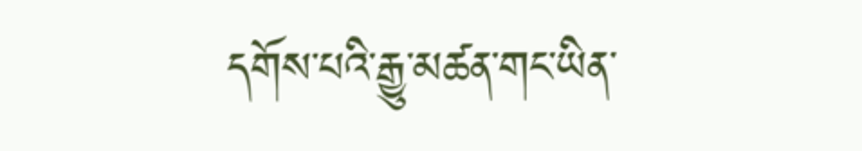དགོས་པའི་རྒྱུ་མཚན་གང་ཡིན་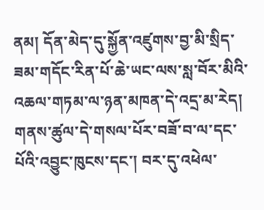ནམ། དོན་མེད་དུ་སྐྱོན་འཛུགས་བྱ་མི་སྲིད་ཟམ་གདོང་རིན་པོ་ཆེ་ཡང་ལས་སླ་བོར་མིའི་འཆལ་གཏམ་ལ་ཉན་མཁན་དེ་འདྲ་མ་རེད། གནས་ཚུལ་དེ་གསལ་པོར་བཟོ་བ་ལ་དང་པོའི་འབྱུང་ཁུངས་དང་། བར་དུ་འཕེལ་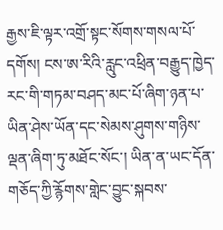རྒྱས་ཇི་ལྟར་འགྲོ་སྟང་སོགས་གསལ་པོ་དགོས། ངས་ཨ་རིའི་རླུང་འཕྲིན་བརྒྱུད་ཁྱེད་རང་གི་གཏམ་བཤད་མང་པོ་ཞིག་ཉན་པ་ཡིན་ཤེས་ཡོན་དང་སེམས་ཤུགས་གཉིས་ལྡན་ཞིག་ཏུ་མཐོང་སོང་། ཡིན་ན་ཡང་དོན་གཅོད་ཀྱི་རྙོགས་གླེང་བྱུང་སྐབས་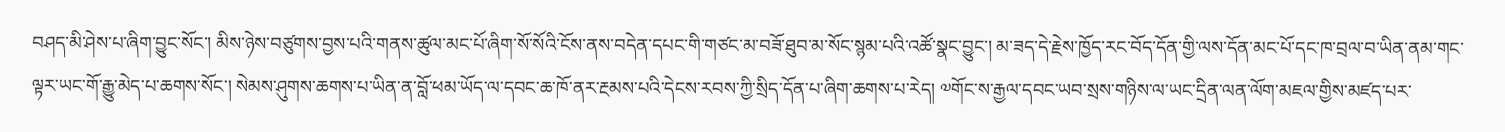བཤད་མི་ཤེས་པ་ཞིག་བྱུང་སོང་། མིས་ཉེས་བཙུགས་བྱས་པའི་གནས་ཚུལ་མང་པོ་ཞིག་སོ་སོའི་ངོས་ནས་བདེན་དཔང་གི་གཙང་མ་བཟོ་ཐུབ་མ་སོང་སྙམ་པའི་འཚོ་སྣང་བྱུང་། མ་ཟད་དེ་རྗེས་ཁྱོད་རང་བོད་དོན་གྱི་ལས་དོན་མང་པོ་དང་ཁ་བྲལ་བ་ཡིན་ནམ་གང་ལྟར་ཡང་གོ་རྒྱུ་མེད་པ་ཆགས་སོང་། སེམས་ཤུགས་ཆགས་པ་ཡིན་ན་བློ་ཕམ་ཡོད་ལ་དབང་ཆ་ཁོ་ནར་རྔམས་པའི་དེངས་རབས་ཀྱི་སྲིད་དོན་པ་ཞིག་ཆགས་པ་རེད། ༧གོང་ས་རྒྱལ་དབང་ཡབ་སྲས་གཉིས་ལ་ཡང་དྲིན་ལན་ལོག་མཇལ་གྱིས་མཛད་པར་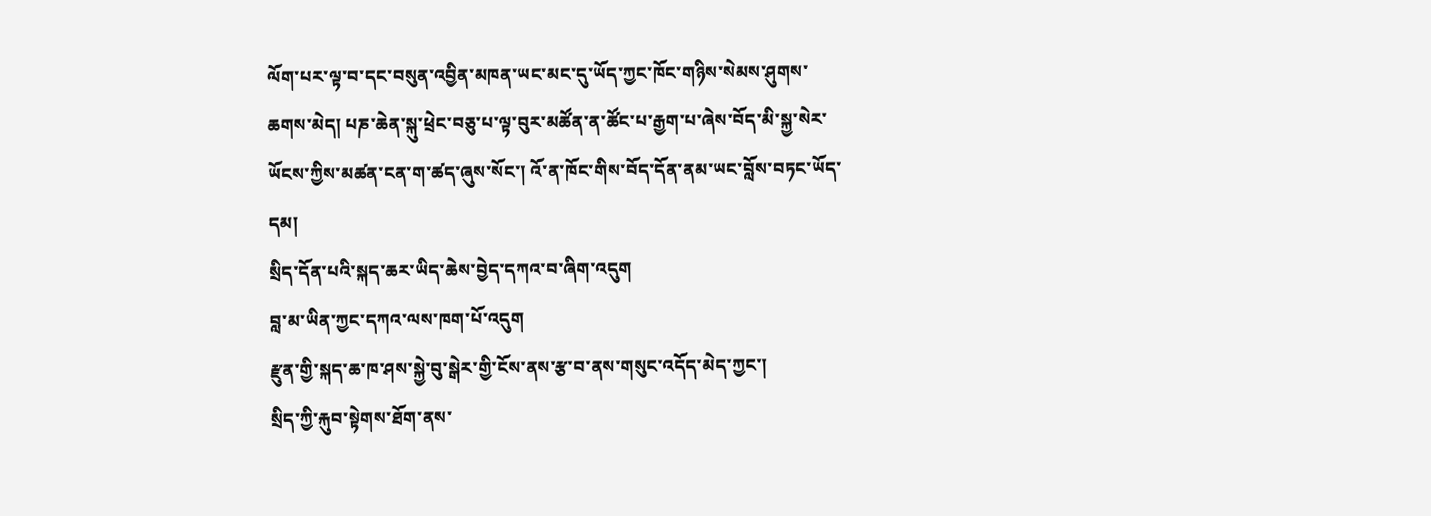ལོག་པར་ལྟ་བ་དང་བསུན་འབྱིན་མཁན་ཡང་མང་དུ་ཡོད་ཀྱང་ཁོང་གཉིས་སེམས་ཤུགས་ཆགས་མེད། པཎ་ཆེན་སྐུ་ཕྲེང་བཅུ་པ་ལྟ་བུར་མཚོན་ན་ཚོང་པ་རྒྱག་པ་ཞེས་བོད་མི་སྐྱ་སེར་ཡོངས་ཀྱིས་མཚན་ངན་ག་ཚད་ཞུས་སོང་། འོ་ན་ཁོང་གིས་བོད་དོན་ནམ་ཡང་བློས་བཏང་ཡོད་དམ།
སྲིད་དོན་པའི་སྐད་ཆར་ཡིད་ཆེས་བྱེད་དཀའ་བ་ཞིག་འདུག
བླ་མ་ཡིན་ཀྱང་དཀའ་ལས་ཁག་པོ་འདུག
རྫུན་གྱི་སྐད་ཆ་ཁ་ཤས་སྐྱེ་བུ་སྒེར་གྱི་ངོས་ནས་རྩ་བ་ནས་གསུང་འདོད་མེད་ཀྱང་།
སྲིད་ཀྱི་རྐུབ་སྟེགས་ཐོག་ནས་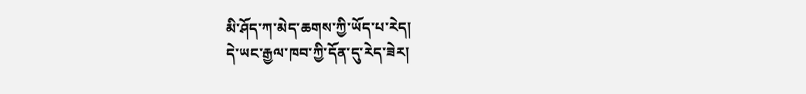མི་ཤོད་ཀ་མེད་ཆགས་ཀྱི་ཡོད་པ་རེད།
དེ་ཡང་རྒྱལ་ཁབ་ཀྱི་དོན་དུ་རེད་ཟེར།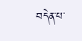བདེན་པ་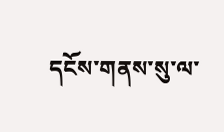དངོས་གནས་སུ་ལ་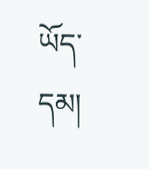ཡོད་དམ།